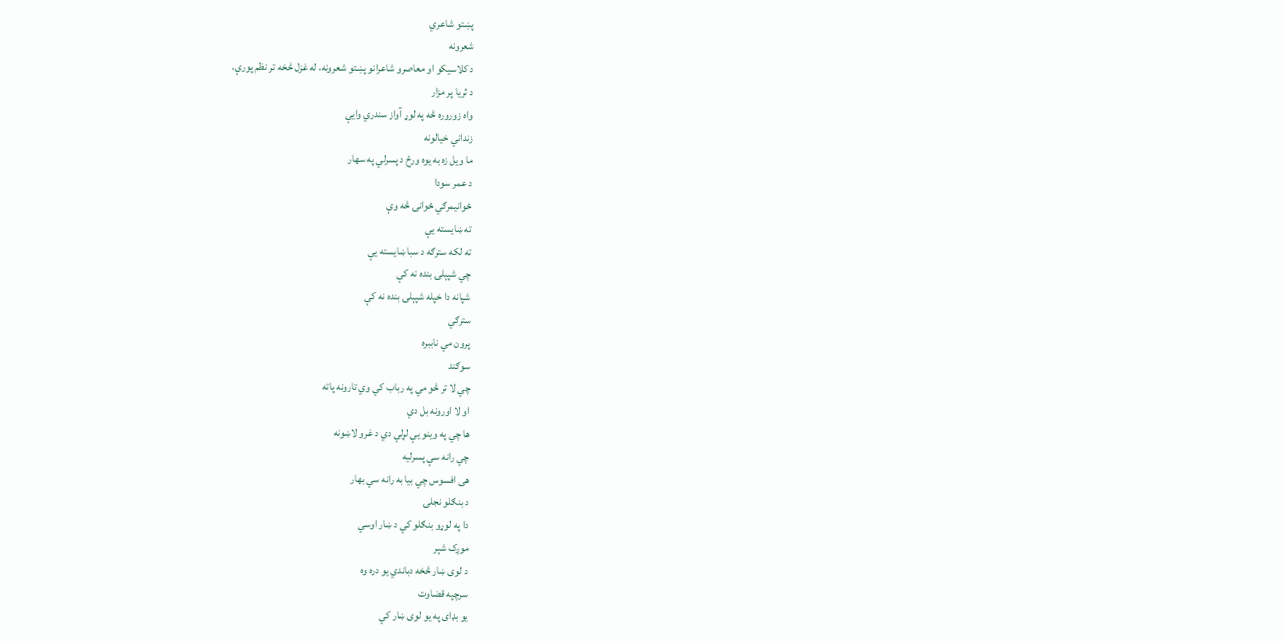پښتو شاعري
شعرونه
د کلاسیکو او معاصرو شاعرانو پښتو شعرونه، له غزل څخه تر نظم پورې.
د ثريا پر مزار
واه زوروره څه په لوړ آواز سندري وايې
زنداني خيالونه
ما ويل زه به يوه ورځ د پسرلي په سهار
د عمر سودا
ځوانيمرګي ځوانۍ څه وې
ته ښايسته يې
ته لكه سترګه د سبا ښايسته يې
چي شپېلۍ بنده نه کې
شپانه دا خپله شپېلۍ بنده نه كې
سترګي
پرون مي ناببره
سوګند
چي لا تر څو مي په رباب كي وي تارونه پاته
او لا اورونه بل دي
ها چي په وينو يې لړلي دي د غرو لاښونه
چي رانه سې پسرليه
هى افسوس چي بيا به رانه سي بهار
د بنګلو نجلۍ
دا په لوړو بنګلو كي د ښار اوسي
موږک شېر
د لوى ښار څخه دباندي يو دره وه
سرچپه قضاوت
يو بډاى په يو لوى ښار كي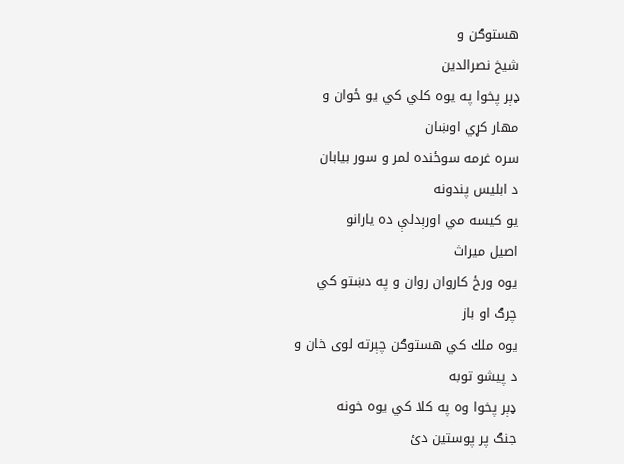هستوګن و
شيخ نصرالدين
ډېر پخوا په يوه كلي كي يو ځوان و
مهار کړي اوښان
سره غرمه سوځنده لمر و سور بيابان
د ابليس پندونه
يو كيسه مي اورېدلې ده يارانو
اصيل ميراث
يوه ورځ كاروان روان و په دښتو كي
چرګ او باز
يوه ملك كي هستوګن چېرته لوى خان و
د پيشو توبه
ډېر پخوا وه په كلا كي يوه خونه
جنګ پر پوستين دئ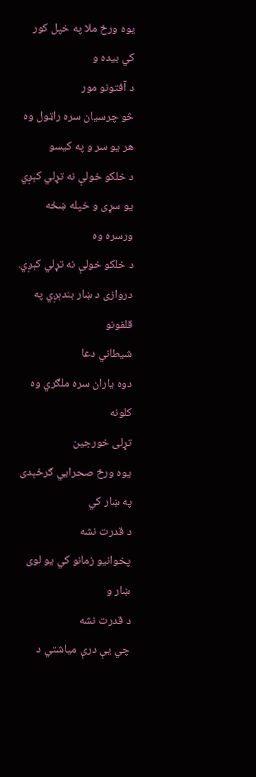يوه ورځ ملا په خپل كور كي بيده و
د آفتونو مور
څو چرسيان سره راټول وه هر يو سر و په كيسو
د خلکو خولې نه تړلي کېږي
يو سړى و خپله ښځه ورسره وه
د خلکو خولې نه تړلي کېږي.
دروازى د ښار بندېږي په قلفونو
شيطاني دعا
دوه ياران سره ملګري وه كلونه
تړلی خورجين
يوه ورځ صحرايي ګرځېدى په ښار كي
د قدرت نشه
پخوانيو زمانو كي يو لوى ښار و
د قدرت نشه
چي يې درې مياشتي د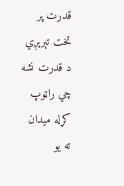قدرت پر تخت تېرېږي
د قدرت نشه
چي راټوپ كړله ميدان ته يو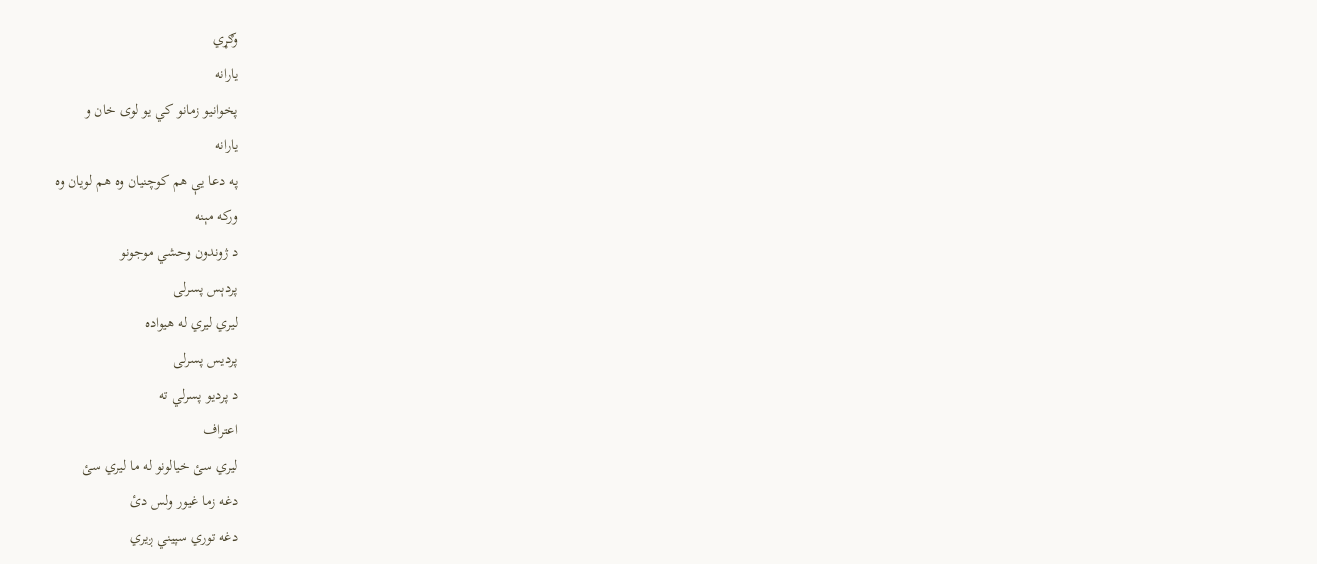وګړي
يارانه
پخوانيو زمانو كي يو لوى خان و
يارانه
په دعا يې هم كوچنيان وه هم لويان وه
ورکه مېنه
د ژوندون وحشي موجونو
پردېس پسرلى
ليري ليري له هيواده
پرديس پسرلى
د پرديو پسرلي ته
اعتراف
ليري سئ خيالونو له ما ليري سئ
دغه زما غيور ولس دئ
دغه توري سپيني ږيري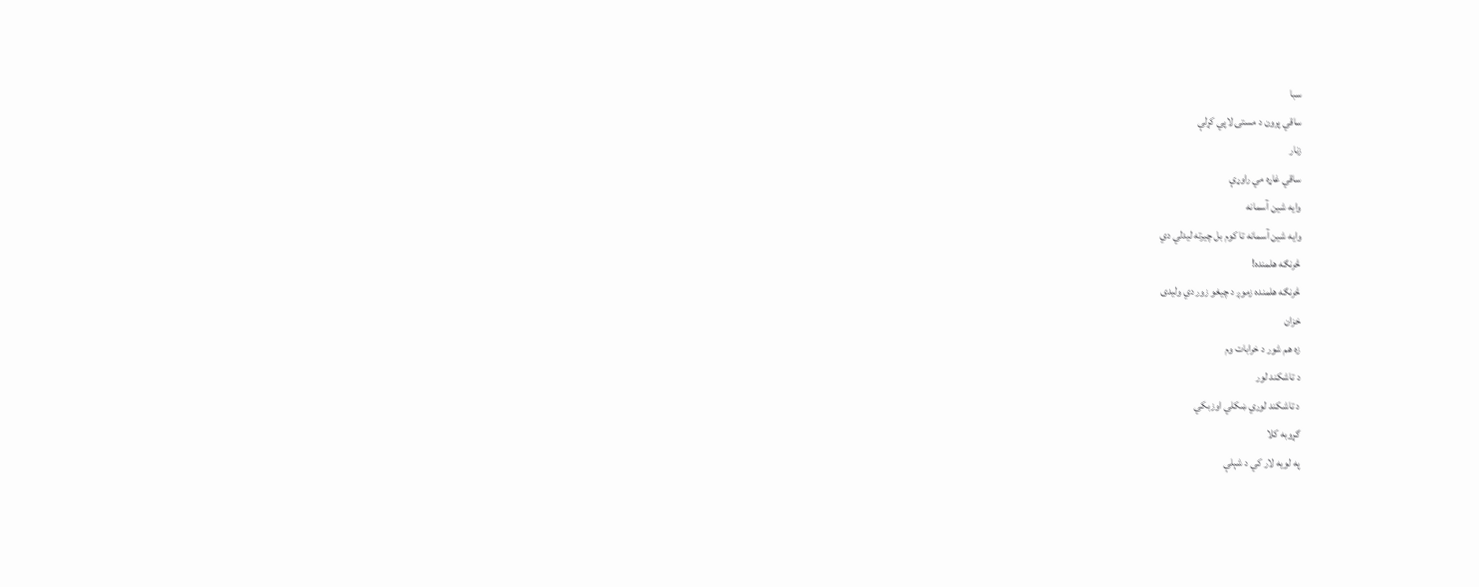سبا
ساقي پرون د مستۍ لاپي کړلې
زنار
ساقي غاړه مي راوړې
وايه شين آسمانه
وايه شين آسمانه تا کوم بل چيرته ليدلي دي
څرنګه هلمنده!
څرنګه هلمنده زموږ د چيغو زور دي وليدی
خزان
زه هم شور د خرابات وم
د تاشکند لور
د تاشکند لوري ښکلي اوزبکي
ګړوبه کلا
په لويه لار کي د شېلې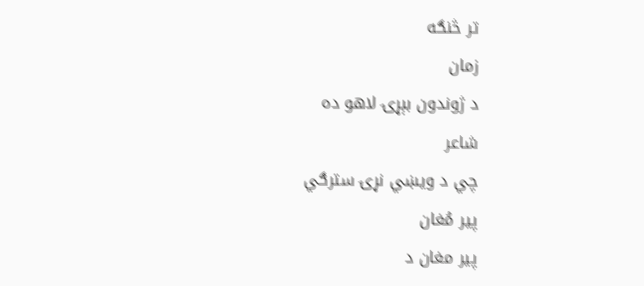تر څنګه
زمان
د ژوندون بېړۍ لاهو ده
شاعر
چي د ويښي نړۍ سترګي
پير مُغان
پير مغان د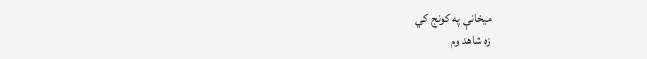ميخانې په کونج کي
زه شاهد وم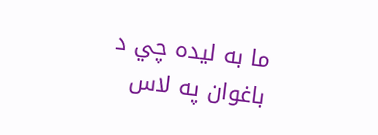ما به ليده چي د باغوان په لاس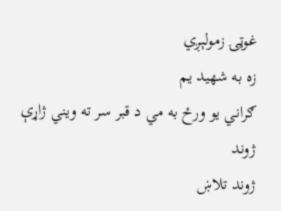غوټۍ زمولېږي
زه به شهيد يم
ګراني يو ورځ به مي د قبر سر ته ويني ژاړې
ژوند
ژوند تلاښ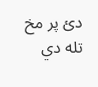دئ پر مخ تله دي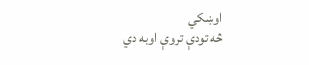اوښکي
څه تودې تروې اوبه دي